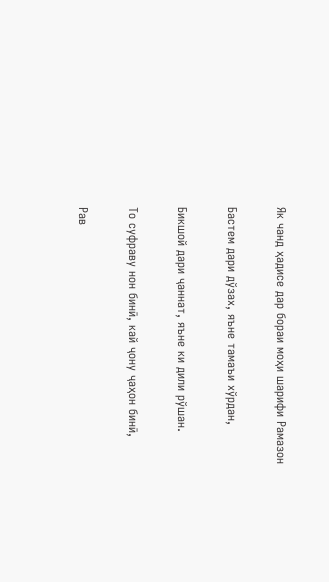Як чанд ҳадисе дар бораи моҳи шарифи Рамазон

Бастем дари дўзах, яъне тамаъи хўрдан,

Бикшой дари ҷаннат, яъне ки дили рўшан.

То суфраву нон бинӣ, кай ҷону ҷаҳон бинӣ,

Рав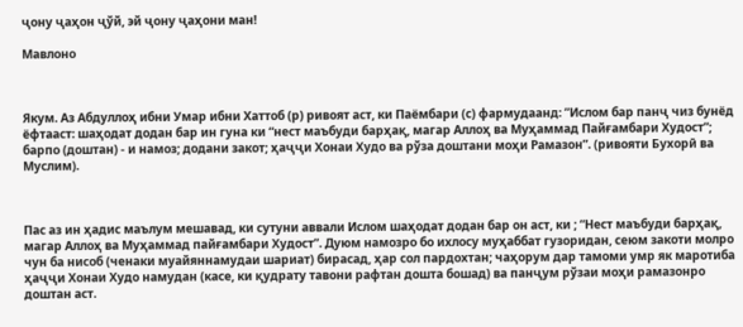ҷону ҷаҳон ҷўй, эй ҷону ҷаҳони ман!

Мавлоно



Якум. Аз Абдуллоҳ ибни Умар ибни Хаттоб (р) ривоят аст, ки Паёмбари (с) фармудаанд: ”Ислом бар панҷ чиз бунёд ёфтааст: шаҳодат додан бар ин гуна ки “нест маъбуди барҳақ, магар Аллоҳ ва Муҳаммад Пайғамбари Худост”; барпо (доштан) - и намоз; додани закот; ҳаҷҷи Хонаи Худо ва рўза доштани моҳи Рамазон”. (ривояти Бухорӣ ва Муслим).



Пас аз ин ҳадис маълум мешавад, ки сутуни аввали Ислом шаҳодат додан бар он аст, ки ; “Нест маъбуди барҳақ, магар Аллоҳ ва Муҳаммад пайғамбари Худост”. Дуюм намозро бо ихлосу муҳаббат гузоридан, сеюм закоти молро чун ба нисоб (ченаки муайяннамудаи шариат) бирасад, ҳар сол пардохтан; чаҳорум дар тамоми умр як маротиба ҳаҷҷи Хонаи Худо намудан (касе, ки қудрату тавони рафтан дошта бошад) ва панҷум рўзаи моҳи рамазонро доштан аст.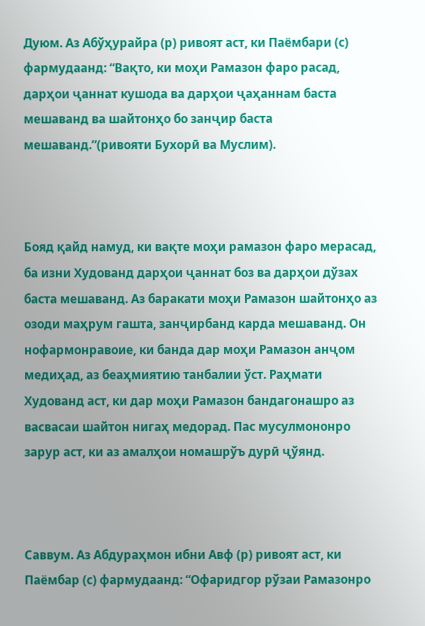Дуюм. Аз Абўҳурайра (р) ривоят аст, ки Паёмбари (с) фармудаанд: “Вақто, ки моҳи Рамазон фаро расад, дарҳои ҷаннат кушода ва дарҳои ҷаҳаннам баста мешаванд ва шайтонҳо бо занҷир баста мешаванд.”(ривояти Бухорӣ ва Муслим).



Бояд қайд намуд, ки вақте моҳи рамазон фаро мерасад, ба изни Худованд дарҳои ҷаннат боз ва дарҳои дўзах баста мешаванд. Аз баракати моҳи Рамазон шайтонҳо аз озоди маҳрум гашта, занҷирбанд карда мешаванд. Он нофармонравоие, ки банда дар моҳи Рамазон анҷом медиҳад, аз беаҳмиятию танбалии ўст. Раҳмати Худованд аст, ки дар моҳи Рамазон бандагонашро аз васвасаи шайтон нигаҳ медорад. Пас мусулмононро зарур аст, ки аз амалҳои номашрўъ дурӣ ҷўянд.



Саввум. Аз Абдураҳмон ибни Авф (р) ривоят аст, ки Паёмбар (с) фармудаанд: “Офаридгор рўзаи Рамазонро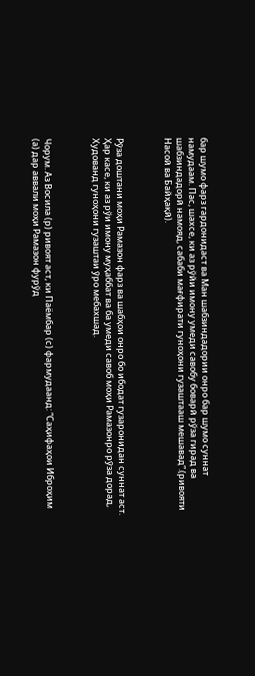бар шумо фарз гардонидаст ва Ман шабзиндадории онро бар шумо суннат намудаам. Пас, шахсе, ки аз рўйи имону умеди савобу боварӣ рўза гирад ва шабзиндадорӣ намояд, сабаби мағфирати гуноҳони гузаштааш мешавад”.(ривояти Насоӣ ва Байҳақӣ).



Рӯза доштани моҳи Рамазон фарз ва шабҳои онро бо ибодат гузаронидан суннат аст. Ҳар касе, ки аз рўи имону муҳаббат ва ба умеди савоб моҳи Рамазонро рӯза дорад, Худованд гуноҳони гузаштаи ӯро мебахшад.



Чорум. Аз Восила (р) ривоят аст, ки Паёмбар (с) фармудаанд: “Саҳифаҳои Иброҳим (а) дар аввали моҳи Рамазон фурўд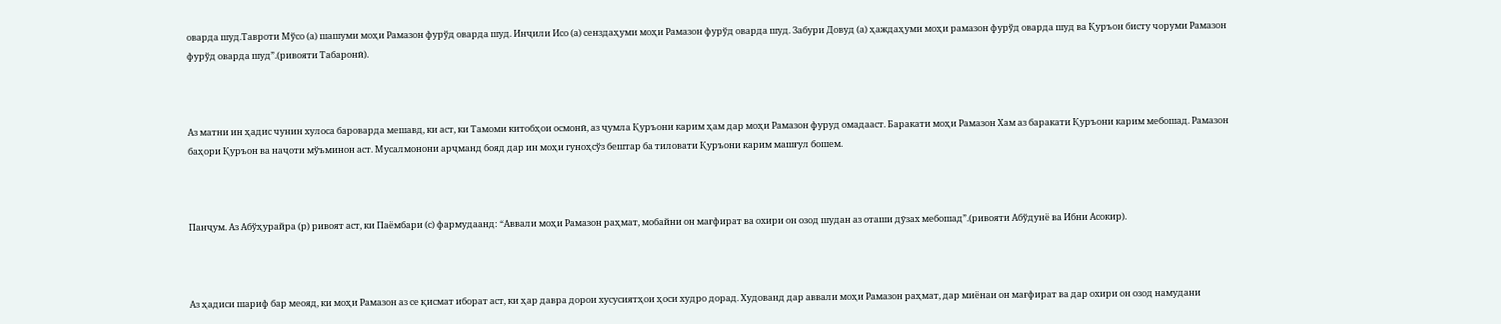оварда шуд.Тавроти Мўсо (а) шашуми моҳи Рамазон фурўд оварда шуд. Инҷили Исо (а) сенздаҳуми моҳи Рамазон фурўд оварда шуд. Забури Довуд (а) ҳаждаҳуми моҳи рамазон фурўд оварда шуд ва Қуръон бисту чоруми Рамазон фурўд оварда шуд”.(ривояти Табаронӣ).



Аз матни ин ҳадис чунин хулоса бароварда мешавд, ки аст, ки Тамоми китобҳои осмонӣ, аз ҷумла Қуръони карим ҳам дар моҳи Рамазон фуруд омадааст. Баракати моҳи Рамазон Хам аз баракати Қуръони карим мебошад. Рамазон баҳори Қуръон ва наҷоти мўъминон аст. Мусалмонони арҷманд бояд дар ин моҳи гуноҳсўз бештар ба тиловати Қуръони карим машғул бошем.



Панҷум. Аз Абўҳурайра (р) ривоят аст, ки Паёмбари (с) фармудаанд: “Аввали моҳи Рамазон раҳмат, мобайни он мағфират ва охири он озод шудан аз оташи дӯзах мебошад”.(ривояти Абўдунё ва Ибни Асокир).



Аз ҳадиси шариф бар меояд, ки моҳи Рамазон аз се қисмат иборат аст, ки ҳар давра дорои хусусиятҳои ҳоси худро дорад. Худованд дар аввали моҳи Рамазон раҳмат, дар миёнаи он мағфират ва дар охири он озод намудани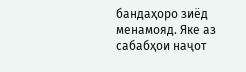бандаҳоро зиёд менамояд. Яке аз сабабҳои наҷот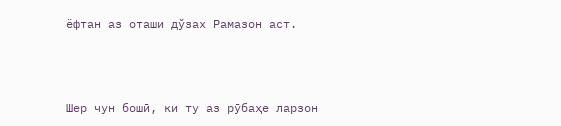ёфтан аз оташи дўзах Рамазон аст.



Шер чун бошӣ, ки ту аз рӯбаҳе ларзон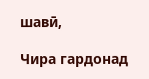шавӣ,

Чира гардонад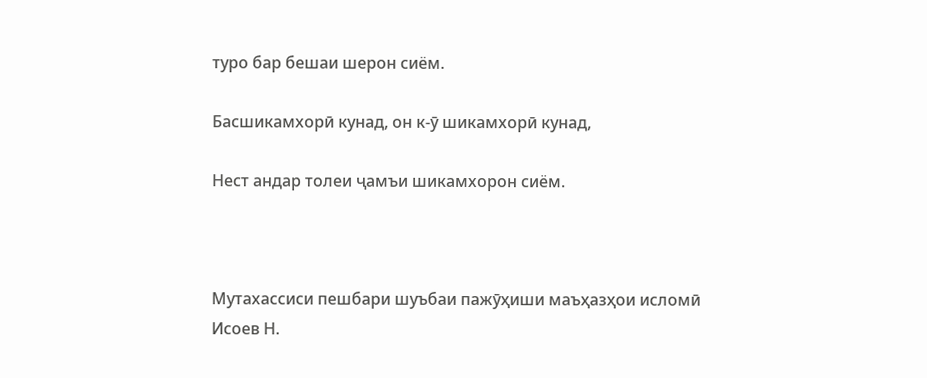туро бар бешаи шерон сиём.

Басшикамхорӣ кунад, он к-ӯ шикамхорӣ кунад,

Нест андар толеи ҷамъи шикамхорон сиём.



Мутахассиси пешбари шуъбаи пажӯҳиши маъҳазҳои исломӣ                                     Исоев Н.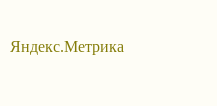Яндекс.Метрика